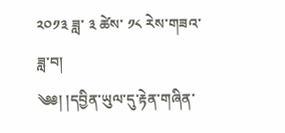༢༠༡༣ ཟླ་ ༣ ཚེས་ ༡༨ རེས་གཟའ་ཟླ་བ།
༄༅། །དབྱིན་ཡུལ་དུ་རྟེན་གཞིན་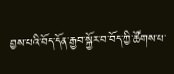བྱས་པའི་བོད་དོན་རྒྱབ་སྐྱོར་བ་བོད་ཀྱི་ཚོགས་པ་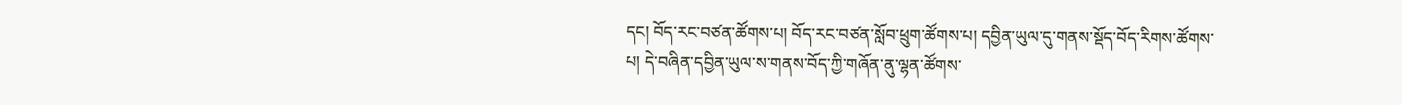དང། བོད་རང་བཙན་ཚོགས་པ། བོད་རང་བཙན་སློབ་ཕྲུག་ཚོགས་པ། དབྱིན་ཡུལ་དུ་གནས་སྡོད་བོད་རིགས་ཚོགས་པ། དེ་བཞིན་དབྱིན་ཡུལ་ས་གནས་བོད་ཀྱི་གཞོན་ནུ་ལྷན་ཚོགས་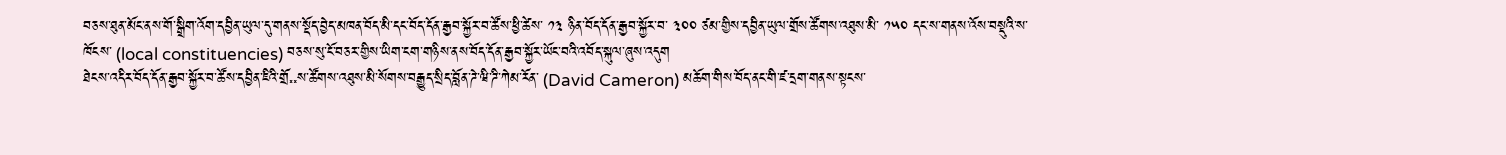བཅས་ཐུན་མོང་ནས་གོ་སྒྲིག་འོག་དབྱིན་ཡུལ་དུ་གནས་སྡོད་བྱེད་མཁན་བོད་མི་དང་བོད་དོན་རྒྱབ་སྐྱོར་བ་ཚོས་ཕྱི་ཚེས་ ༡༣ ཉིན་བོད་དོན་རྒྱབ་སྐྱོར་བ་ ༣༠༠ ཙམ་གྱིས་དབྱིན་ཡུལ་གྲོས་ཚོགས་འཐུས་མི་ ༡༥༠ དང་ས་གནས་འོས་བསྡུའི་ས་ཁོངས་ (local constituencies) བཅས་སུ་ངོ་བཅར་གྱིས་ཡིག་ངག་གཉིས་ནས་བོད་དོན་རྒྱབ་སྐྱོར་ཡོང་བའི་འབོད་སྐུལ་ཞུས་འདུག
ཐེངས་འདིར་བོད་དོན་རྒྱབ་སྐྱོར་བ་ཚོས་དབྱིན་ཇིའི་གྲོ༞ས་ཚོགས་འཐུས་མི་སོགས་བརྒྱུད་སྲིད་བློན་ཌེ་ཝི་ཌི་ཀེམ་རོན་ (David Cameron) མཆོག་གིས་བོད་ནང་གི་ཛ་དྲག་གནས་སྟངས་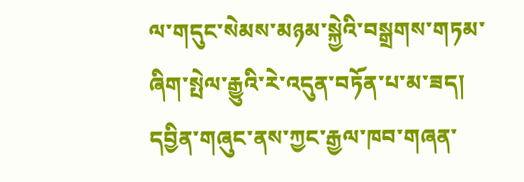ལ་གདུང་སེམས་མཉམ་སྐྱེའི་བསྒྲགས་གཏམ་ཞིག་སྤེལ་རྒྱུའི་རེ་འདུན་བཏོན་པ་མ་ཟད། དབྱིན་གཞུང་ནས་ཀྱང་རྒྱལ་ཁབ་གཞན་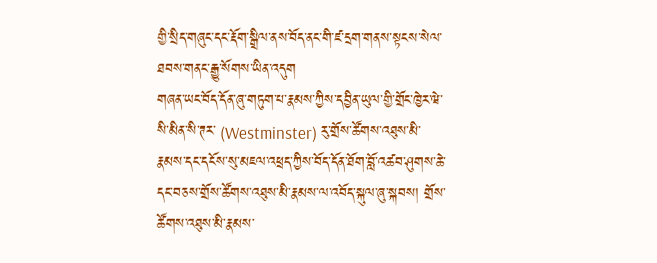གྱི་སྲིད་གཞུང་དང་རྡོག་སྒྲིལ་ནས་བོད་ནང་གི་ཛ་དྲག་གནས་སྟངས་སེལ་ཐབས་གནང་རྒྱུ་སོགས་ཡིན་འདུག
གཞན་ཡང་བོད་དོན་ཞུ་གཏུག་པ་རྣམས་ཀྱིས་དབྱིན་ཡུལ་གྱི་གྲོང་ཁྱེར་ཝེ་སི་མིན་སི་ཊར་ (Westminster) རུ་གྲོས་ཚོགས་འཐུས་མི་རྣམས་དང་དངོས་སུ་མཇལ་འཕྲད་ཀྱིས་བོད་དོན་ཐོག་བློ་འཚབ་ཤུགས་ཆེ་དང་བཅས་གྲོས་ཚོགས་འཐུས་མི་རྣམས་ལ་འབོད་སྐུལ་ཞུ་སྐབས། གྲོས་ཚོགས་འཐུས་མི་རྣམས་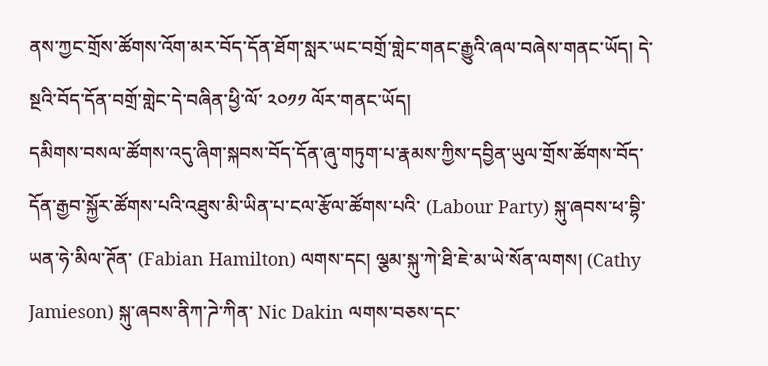ནས་ཀྱང་གྲོས་ཚོགས་འོག་མར་བོད་དོན་ཐོག་སླར་ཡང་བགྲོ་གླེང་གནང་རྒྱུའི་ཞལ་བཞེས་གནང་ཡོད། དེ་སྔའི་བོད་དོན་བགྲོ་གླེང་དེ་བཞིན་ཕྱི་ལོ་ ༢༠༡༡ ལོར་གནང་ཡོད།
དམིགས་བསལ་ཚོགས་འདུ་ཞིག་སྐབས་བོད་དོན་ཞུ་གཏུག་པ་རྣམས་ཀྱིས་དབྱིན་ཡུལ་གྲོས་ཚོགས་བོད་དོན་རྒྱབ་སྐྱོར་ཚོགས་པའི་འཐུས་མི་ཡིན་པ་ངལ་རྩོལ་ཚོགས་པའི་ (Labour Party) སྐུ་ཞབས་ཕ་བྷི་ཡན་ཧེ་མིལ་ཊོན་ (Fabian Hamilton) ལགས་དང། ལྕམ་སྐུ་ཀེ་ཐི་ཇེ་མ་ཡེ་སོན་ལགས། (Cathy Jamieson) སྐུ་ཞབས་ནིཀ་ཌེ་ཀིན་ Nic Dakin ལགས་བཅས་དང་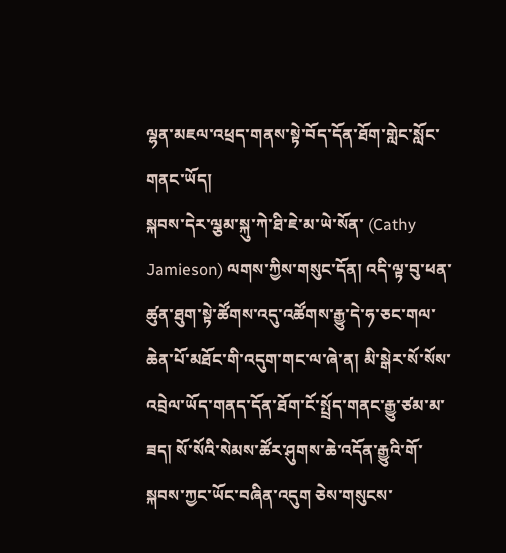ལྷན་མཇལ་འཕྲད་གནས་སྟེ་བོད་དོན་ཐོག་གླེང་སློང་གནང་ཡོད།
སྐབས་དེར་ལྕམ་སྐུ་ཀེ་ཐི་ཇེ་མ་ཡེ་སོན་ (Cathy Jamieson) ལགས་ཀྱིས་གསུང་དོན། འདི་ལྟ་བུ་ཕན་ཚུན་ཐུག་སྟེ་ཚོགས་འདུ་འཚོགས་རྒྱུ་དེ་ཧ་ཅང་གལ་ཆེན་པོ་མཐོང་གི་འདུག་གང་ལ་ཞེ་ན། མི་སྒེར་སོ་སོས་འབྲེལ་ཡོད་གནད་དོན་ཐོག་ངོ་སྤྲོད་གནང་རྒྱུ་ཙམ་མ་ཟད། སོ་སོའི་སེམས་ཚོར་ཤུགས་ཆེ་འདོན་རྒྱུའི་གོ་སྐབས་ཀྱང་ཡོང་བཞིན་འདུག ཅེས་གསུངས་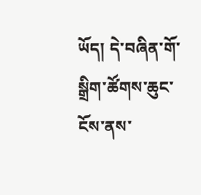ཡོད། དེ་བཞིན་གོ་སྒྲིག་ཚོགས་ཆུང་ངོས་ནས་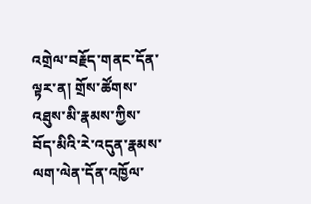འགྲེལ་བརྗོད་གནང་དོན་ལྟར་ན། གྲོས་ཚོགས་འཐུས་མི་རྣམས་ཀྱིས་བོད་མིའི་རེ་འདུན་རྣམས་ལག་ལེན་དོན་འཁྱོལ་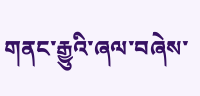གནང་རྒྱུའི་ཞལ་བཞེས་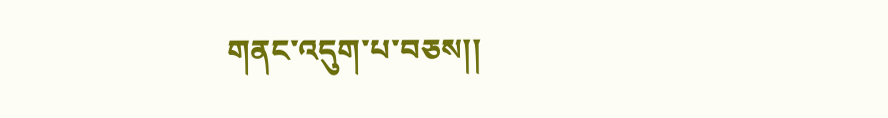གནང་འདུག་པ་བཅས།།